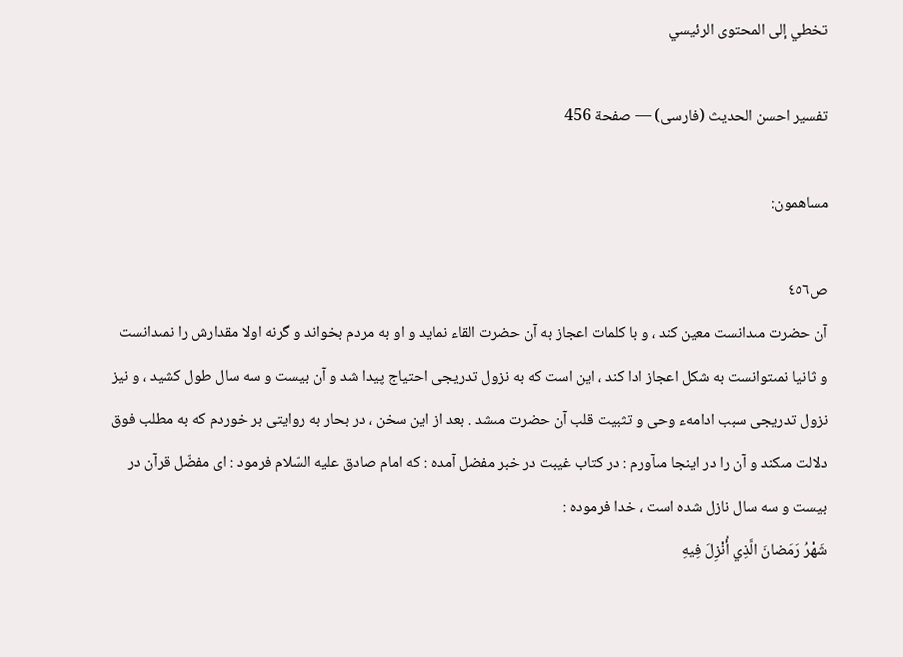تخطي إلى المحتوى الرئيسي

تفسير احسن الحديث (فارسى) — صفحة 456

مساهمون:

ص٤٥٦
آن حضرت مىدانست معين كند ، و با كلمات اعجاز به آن حضرت القاء نمايد و او به مردم بخواند و گرنه اولا مقدارش را نمىدانست و ثانيا نمىتوانست به شكل اعجاز ادا كند ، اين است كه به نزول تدريجى احتياج پيدا شد و آن بيست و سه سال طول كشيد ، و نيز نزول تدريجى سبب ادامهء وحى و تثبيت قلب آن حضرت مىشد . بعد از اين سخن ، در بحار به روايتى بر خوردم كه به مطلب فوق دلالت مىكند و آن را در اينجا مىآورم : در كتاب غيبت در خبر مفضل آمده : كه امام صادق عليه السّلام فرمود : اى مفضّل قرآن در بيست و سه سال نازل شده است ، خدا فرموده :
شَهْرُ رَمَضانَ الَّذِي أُنْزِلَ فِيهِ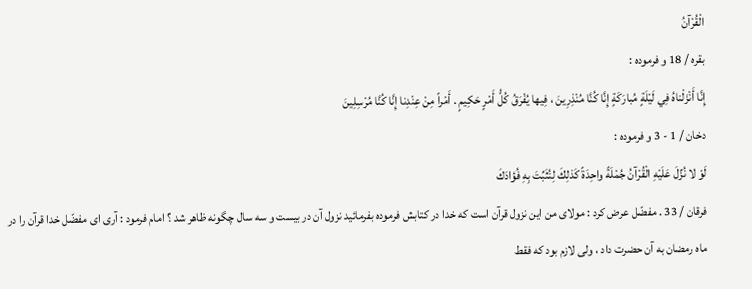الْقُرْآنُ
بقره / 18 و فرموده :
إِنَّا أَنْزَلْناهُ فِي لَيْلَةٍ مُبارَكَةٍ إِنَّا كُنَّا مُنْذِرِينَ ، فِيها يُفْرَقُ كُلُّ أَمْرٍ حَكِيمٍ . أَمْراً مِنْ عِنْدِنا إِنَّا كُنَّا مُرْسِلِينَ
دخان / 1 - 3 و فرموده :
لَوْ لا نُزِّلَ عَلَيْهِ الْقُرْآنُ جُمْلَةً واحِدَةً كَذلِكَ لِنُثَبِّتَ بِهِ فُؤادَكَ
فرقان / 33 . مفضّل عرض كرد : مولاى من اين نزول قرآن است كه خدا در كتابش فرموده بفرمائيد نزول آن در بيست و سه سال چگونه ظاهر شد ؟ امام فرمود : آرى اى مفضّل خدا قرآن را در ماه رمضان به آن حضرت داد ، ولى لازم بود كه فقط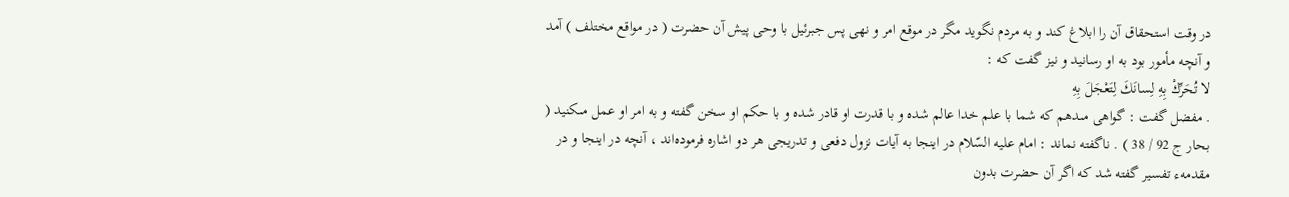در وقت استحقاق آن را ابلاغ كند و به مردم نگويد مگر در موقع امر و نهى پس جبرئيل با وحى پيش آن حضرت ( در مواقع مختلف ) آمد و آنچه مأمور بود به او رسانيد و نيز گفت كه :
لا تُحَرِّكْ بِهِ لِسانَكَ لِتَعْجَلَ بِهِ
. مفضل گفت : گواهى مىدهم كه شما با علم خدا عالم شده و با قدرت او قادر شده و با حكم او سخن گفته و به امر او عمل مىكنيد ( بحار ج 92 / 38 ) . ناگفته نماند : امام عليه السّلام در اينجا به آيات نزول دفعى و تدريجى هر دو اشاره فرموده‌اند ، آنچه در اينجا و در مقدمهء تفسير گفته شد كه اگر آن حضرت بدون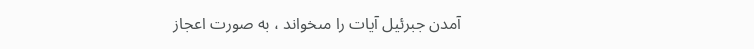آمدن جبرئيل آيات را مىخواند ، به صورت اعجاز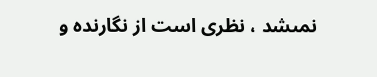نمىشد ، نظرى است از نگارنده و